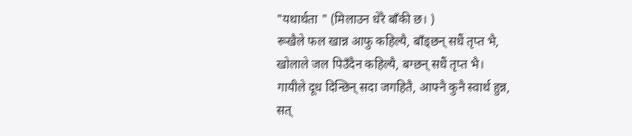"यथार्थता " (मिलाउन धेरै बाँकी छ। )
रूखैले फल खान्न आफु कहिल्यै, बाँड्छन् सधैं तृप्त भै,
खोलाले जल पिउँदैन कहिल्यै, बग्छन् सधैं तृप्त भै।
गायीले दूध दिन्छिन् सदा जगहितै, आफ्नै कुनै स्वार्थ हुन्न,
सत्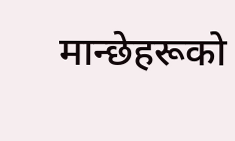मान्छेहरूको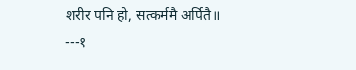शरीर पनि हो, सत्कर्ममै अर्पितै॥
---१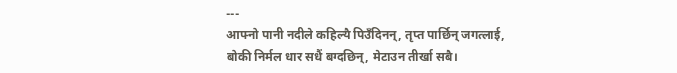---
आफ्नो पानी नदीले कहिल्यै पिउँदिनन्, तृप्त पार्छिन् जगत्लाई,
बोकी निर्मल धार सधैं बग्दछिन्, मेटाउन तीर्खा सबै।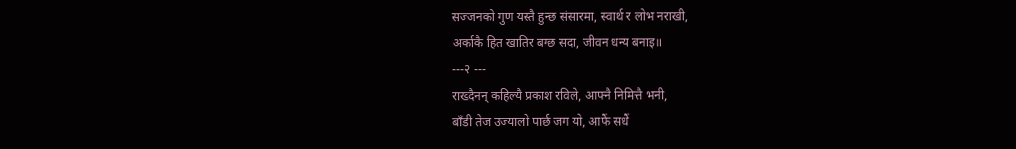सज्जनको गुण यस्तै हुन्छ संसारमा, स्वार्थ र लोभ नराखी,
अर्काकै हित खातिर बग्छ सदा, जीवन धन्य बनाइ॥
---२ ---
राख्दैनन् कहिल्यै प्रकाश रविले, आफ्नै निमित्तै भनी,
बाँडी तेज उज्यालो पार्छ जग यो, आफैं सधैं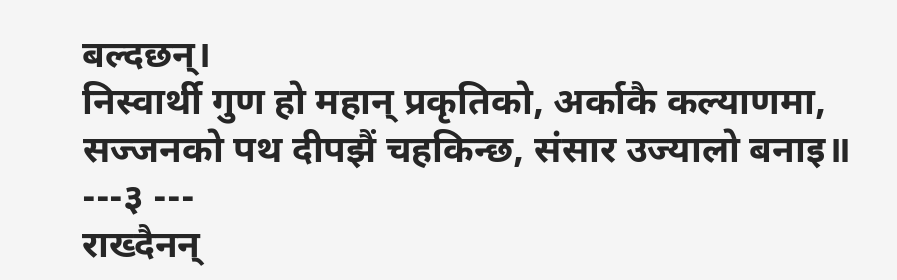बल्दछन्।
निस्वार्थी गुण हो महान् प्रकृतिको, अर्काकै कल्याणमा,
सज्जनको पथ दीपझैं चहकिन्छ, संसार उज्यालो बनाइ॥
---३ ---
राख्दैनन्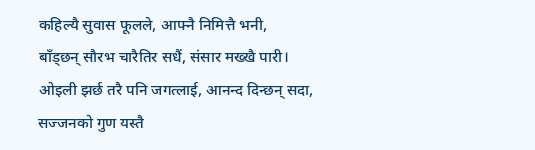कहिल्यै सुवास फूलले, आफ्नै निमित्तै भनी,
बाँड्छन् सौरभ चारैतिर सधैं, संसार मख्खै पारी।
ओइली झर्छ तरै पनि जगत्लाई, आनन्द दिन्छन् सदा,
सज्जनको गुण यस्तै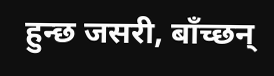हुन्छ जसरी, बाँच्छन्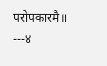परोपकारमै॥
---४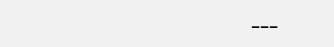---